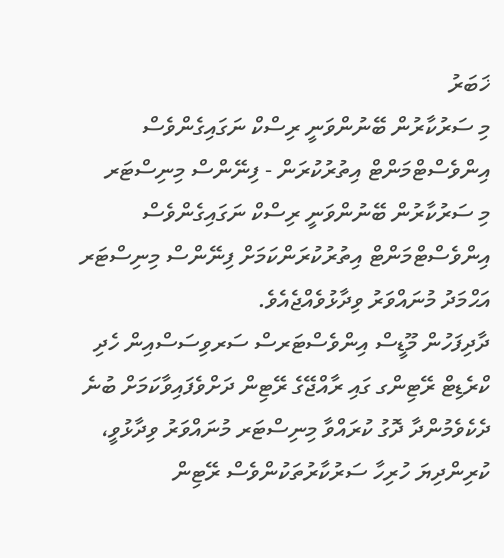ޚަބަރު
މި ސަރުކާރުން ބޭނުންވަނީ ރިސްކް ނަގައިގެންވެސް އިންވެސްޓްމަންޓް އިތުރުކުރަން - ފިނޭންސް މިނިސްޓަރ
މި ސަރުކާރުން ބޭނުންވަނީ ރިސްކް ނަގައިގެންވެސް އިންވެސްޓްމަންޓް އިތުރުކުރަންކަމަށް ފިނޭންސް މިނިސްޓަރ އަޙްމަދު މުނައްވަރު ވިދާޅުވެއްޖެއެވެ.
ދާދިފަހުން މޫޑީސް އިންވެސްޓަރސް ސަރވިސަސްއިން ހެދި ކްރެޑިޓް ރޭޓިންގ ގައި ރާއްޖޭގެ ރޭޓިން ދަށްވެފައިވާކަމަށް ބުނެ ދެކެވެމުންދާ ދޮގު ކުރައްވާ މިނިސްޓަރ މުނައްވަރު ވިދާޅުވީ، ކުރިންދިޔަ ހުރިހާ ސަރުކާރުތަކުންވެސް ރޭޓިން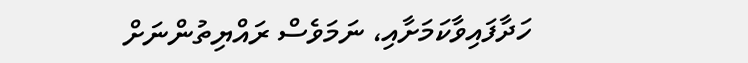ހަދާފައިވާކަމަށާއި، ނަމަވެސް ރައްޔިތުންނަށް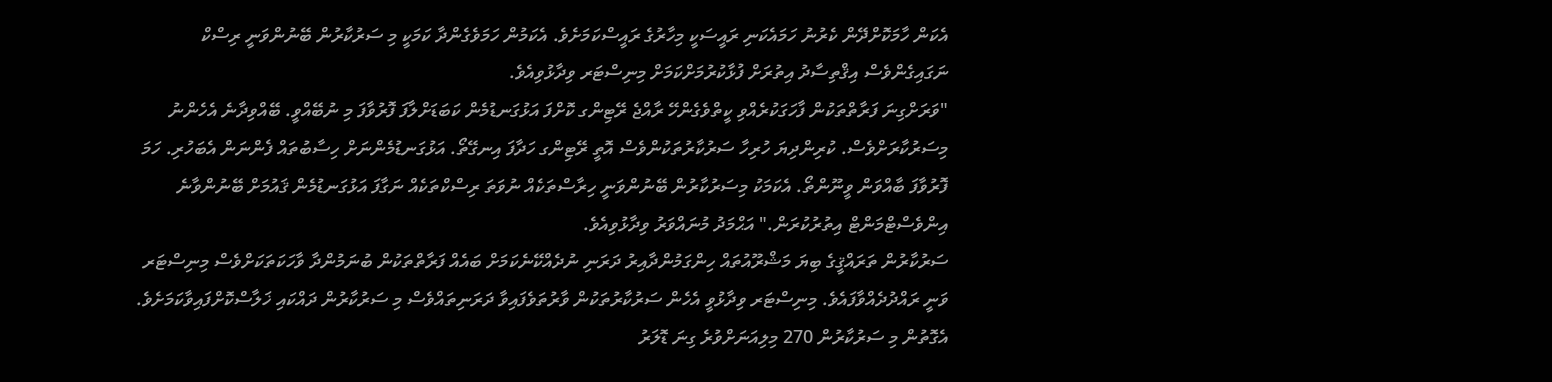އެކަން ހާމަކޮށްދޭން ކެރުނު ހަމައެކަނި ރައީސަކީ މިހާރުގެ ރައީސްކަމަށެވެ. އެކަމުން ހަމަވެގެންދާ ކަމަކީ މި ސަރުކާރުން ބޭނުންވަނީ ރިސްކް ނަގައިގެންވެސް އިޤްތިސާދު އިތުރަށް ފުޅާކުރުމަށްކަމަށް މިނިސްޓަރ ވިދާޅުވިއެވެ.
"ވަރަށްގިނަ ފަރާތްތަކުން ފާހަގަކުރެއްވި ކީތްވެގެންހޭ ރާއްޖެ ރޭޓިންގ ކޮށްފަ އަޅުގަނޑުމެން ކަބަޑަށްލާފަ ފޮރުވާފަ މި ނުބޭއްވީ. ބޭއްވިދާނެ އެހެންނު މިސަރުކާރަށްވެސް. ކުރިންދިޔަ ހުރިހާ ސަރުކާރުތަކުންވެސް އޮތީ ރޭޓިންގ ހަދާފަ އިނގޭތޯ. އަޅުގަނޑުމެންނަށް ހިސާބުތައް ފެންނަން އެބަހުރި. ހަމަ ފޮރުވާފަ ބާއްވަން ވީނޫންތޯ. އެކަމަކު މިސަރުކާރުން ބޭނުންވަނީ ހިރާސްތަކެއް ނުވަތަ ރިސްކްތަކެއް ނަގާފަ އަޅުގަނޑުމެން ޤައުމަށް ބޭނުންވާނެ އިންވެސްޓްމަންޓް އިތުރުކުރަން." އަޙްމަދު މުނައްވަރު ވިދާޅުވިއެވެ.
ސަރުކާރުން ތަރައްޤީގެ ބިޔަ މަޝްރޫއުތައް ހިންގަމުންދާއިރު ދަރަނި ނުދެއްކޭނެކަމަށް ބައެއް ފަރާތްތަކުން ބުނަމުންދާ ވާހަކަތަކަށްވެސް މިނިސްޓަރ ވަނީ ރައްދުދެއްވާފައެވެ. މިނިސްޓަރ ވިދާޅުވީ އެހެން ސަރުކާރުތަކުން ވާރުތަވެފައިވާ ދަރަނިތައްވެސް މި ސަރުކާރުން ދައްކައި ޚަލާސްކޮށްފައިވާކަމަށެވެ. އެގޮތުން މި ސަރުކާރުން 270 މިލިއަނަށްވުރެ ގިނަ ޑޮލަރު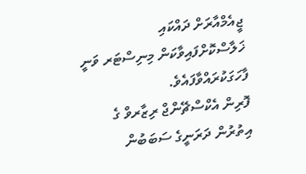ޖީއެމްއާރަށް ދައްކައި ޚަލާސްކޮށްފައިވާކަން މިނިސްޓަރ ވަނީ ފާހަގަކުރައްވާފައެވެ.
ފޮރިން އެކްސްޗޭންޖް ރިޒާރވް ގެ އިތުރުން ދަރަނީގެ ސަބަބުން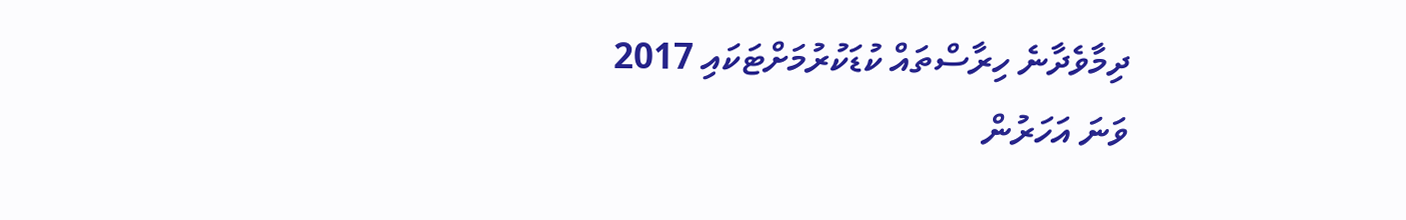ދިމާވެދާނެ ހިރާސްތައް ކުޑަކުރުމަށްޓަކައި 2017 ވަނަ އަހަރުން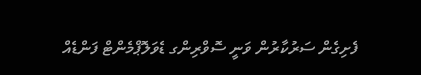ފެށިގެން ސަރުކާރުން ވަނީ ސޮވްރިންގ ޑެވަލޮޕްމެންޓް ފަންޑެއް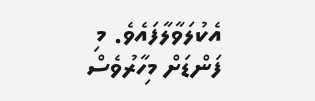އެކުލަވާލާފައެވެ. މި ފަންޑަށް މިހާރުވެސް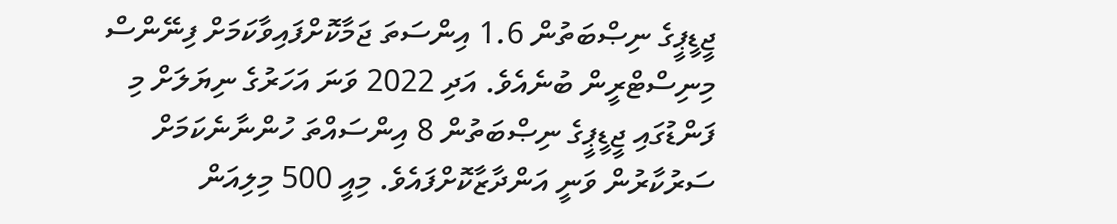ޖީޑީޕީގެ ނިޞްބަތުން 1.6 އިންސަތަ ޖަމާކޮށްފައިވާކަމަށް ފިނޭންސް މިނިސްޓްރީން ބުނެއެވެ. އަދި 2022 ވަނަ އަހަރުގެ ނިޔަލަށް މި ފަންޑުގައި ޖީޑީޕީގެ ނިޞްބަތުން 8 އިންސައްތަ ހުންނާނެކަމަށް ސަރުކާރުން ވަނީ އަންދާޒާކޮށްފައެވެ. މިއީ 500 މިލިއަން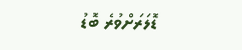ޑޮލަރަށްވުރެ ބޮޑު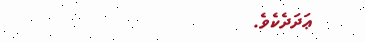ޢަދަދެކެވެ.